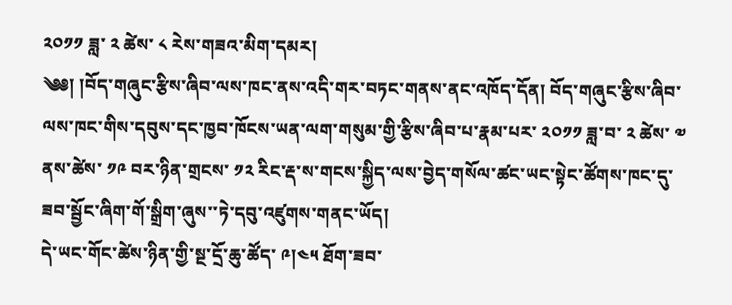༢༠༡༡ ཟླ་ ༢ ཚེས་ ༨ རེས་གཟའ་མིག་དམར།
༄༅། །བོད་གཞུང་རྩིས་ཞིབ་ལས་ཁང་ནས་འདི་གར་བཏང་གནས་ནང་འཁོད་དོན། བོད་གཞུང་རྩིས་ཞིབ་ལས་ཁང་གིས་དབུས་དང་ཁྱབ་ཁོངས་ཡན་ལག་གསུམ་གྱི་རྩིས་ཞིབ་པ་རྣམ་པར་ ༢༠༡༡ ཟླ་བ་ ༢ ཚེས་ ༧ ནས་ཚེས་ ༡༩ བར་ཉིན་གྲངས་ ༡༢ རིང་རྡ་ས་གངས་སྐྱིད་ལས་བྱེད་གསོལ་ཚང་ཡང་སྟེང་ཚོགས་ཁང་དུ་ཟབ་སྦྱོང་ཞིག་གོ་སྒྲིག་ཞུས་་ཏེ་དབུ་འཛུགས་གནང་ཡོད།
དེ་ཡང་གོང་ཚེས་ཉིན་གྱི་སྔ་དྲོ་ཆུ་ཚོད་ ༩།༤༥ ཐོག་ཟབ་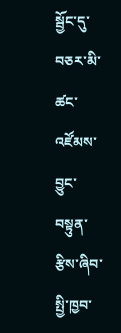སྦྱོང་དུ་བཅར་མི་ཚང་འཛོམས་བྱུང་བསྟུན་རྩིས་ཞིབ་སྤྱི་ཁྱབ་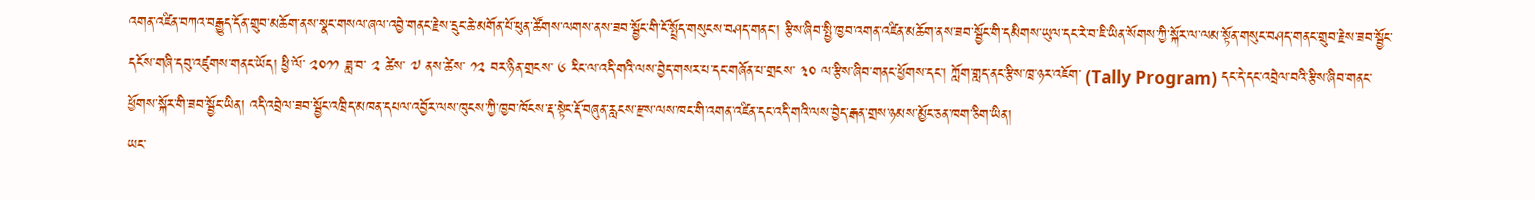འགན་འཛིན་བཀའ་བརྒྱུད་དོན་གྲུབ་མཆོག་ནས་སྣང་གསལ་ཞལ་འབྱེ་གནང་རྗེས་དྲུང་ཆེ་མགོན་པོ་ཕུན་ཚོགས་ལགས་ནས་ཟབ་སྦྱོང་གི་ངོ་སྤྲོད་གསུངས་བཤད་གནང་། རྩིས་ཞིབ་སྤྱི་ཁྱབ་འགན་འཛིན་མཆོག་ནས་ཟབ་སྦྱོང་གི་དམིགས་ཡུལ་དང་རེ་བ་ཇི་ཡིན་སོགས་ཀྱི་སྐོར་ལ་ལམ་སྟོན་གསུང་བཤད་གནང་གྲུབ་རྗེས་ཟབ་སྦྱོང་དངོས་གཞི་དབུ་འཛུགས་གནང་ཡོད། ཕྱི་ལོ་ ༢༠༡༡ ཟླ་བ་ ༢ ཚེས་ ༧ ནས་ཚེས་ ༡༢ བར་ཉིན་གྲངས་ ༦ རིང་ལ་འདི་གའི་ལས་བྱེད་གསར་པ་དང་གཞོན་པ་གྲངས་ ༣༠ ལ་རྩིས་ཞིབ་གནང་ཕྱོགས་དང་། ཀློག་གླད་ནང་རྩིས་ཁྲ་ཉར་འཇོག་ (Tally Program) དང་དེ་དང་འབྲེལ་བའི་རྩིས་ཞིབ་གནང་ཕྱོགས་སྐོར་གི་ཟབ་སྦྱོང་ཡིན། འདི་འབྲེལ་ཟབ་སྦྱོང་འཁྲིད་མཁན་དཔལ་འབྱོར་ལས་ཁུངས་ཀྱི་ཁྱབ་ཁོངས་རྡ་སྟེང་རྡོ་བཞུན་རླངས་རྫས་ལས་ཁང་གི་འགན་འཛིན་དང་འདི་གའི་ལས་བྱེད་རྒན་གྲས་ཉམས་མྱོང་ཅན་ཁག་ཅིག་ཡིན།
ཡང་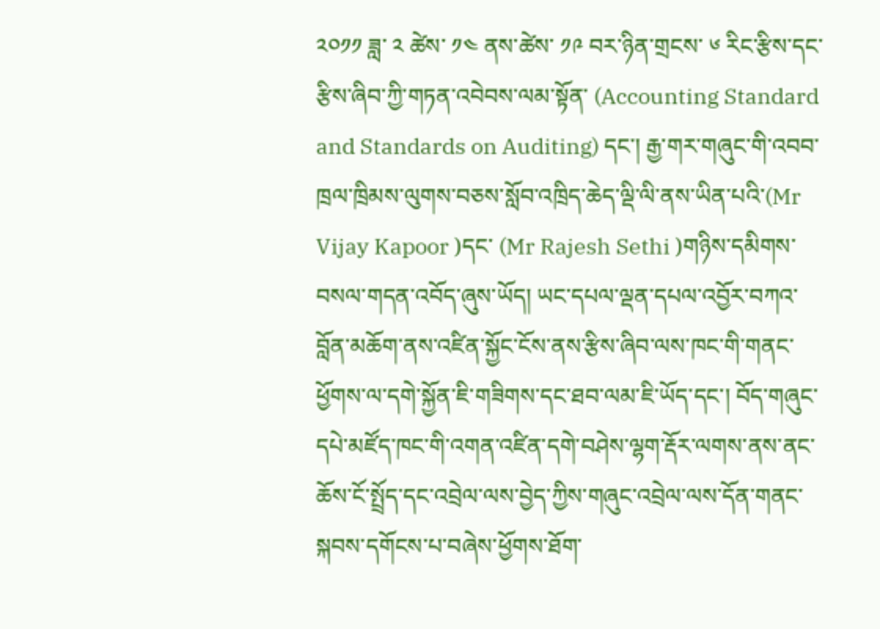༢༠༡༡ ཟླ་ ༢ ཚེས་ ༡༤ ནས་ཚེས་ ༡༩ བར་ཉིན་གྲངས་ ༦ རིང་རྩིས་དང་རྩིས་ཞིབ་ཀྱི་གཏན་འབེབས་ལམ་སྟོན་ (Accounting Standard and Standards on Auditing) དང་། རྒྱ་གར་གཞུང་གི་འབབ་ཁྲལ་ཁྲིམས་ལུགས་བཅས་སློབ་འཁྲིད་ཆེད་ལྡི་ལི་ནས་ཡིན་པའི་(Mr Vijay Kapoor )དང་ (Mr Rajesh Sethi )གཉིས་དམིགས་བསལ་གདན་འབོད་ཞུས་ཡོད། ཡང་དཔལ་ལྡན་དཔལ་འབྱོར་བཀའ་བློན་མཆོག་ནས་འཛིན་སྐྱོང་ངོས་ནས་རྩིས་ཞིབ་ལས་ཁང་གི་གནང་ཕྱོགས་ལ་དགེ་སྐྱོན་ཇི་གཟིགས་དང་ཐབ་ལམ་ཇི་ཡོད་དང་། བོད་གཞུང་དཔེ་མཛོད་ཁང་གི་འགན་འཛིན་དགེ་བཤེས་ལྷག་རྡོར་ལགས་ནས་ནང་ཆོས་ངོ་སྤྲོད་དང་འབྲེལ་ལས་བྱེད་ཀྱིས་གཞུང་འབྲེལ་ལས་དོན་གནང་སྐབས་དགོངས་པ་བཞེས་ཕྱོགས་ཐོག་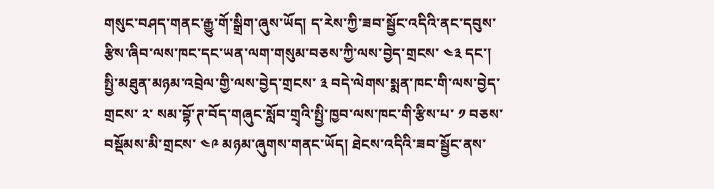གསུང་བཤད་གནང་རྒྱུ་གོ་སྒྲིག་ཞུས་ཡོད། ད་རེས་ཀྱི་ཟབ་སྦྱོང་འདིའི་ནང་དབུས་རྩིས་ཞིབ་ལས་ཁང་དང་ཡན་ལག་གསུམ་བཅས་ཀྱི་ལས་བྱེད་གྲངས་ ༤༣ དང་། སྤྱི་མཐུན་མཉམ་འབྲེལ་གྱི་ལས་བྱེད་གྲངས་ ༣ བདེ་ལེགས་སྨན་ཁང་གི་ལས་བྱེད་གྲངས་ ༢་ སམ་བྷོ་ཊ་བོད་གཞུང་སློབ་གྲྭའི་སྤྱི་ཁྱབ་ལས་ཁང་གི་རྩིས་པ་ ༡ བཅས་བསྡོམས་མི་གྲངས་ ༤༩ མཉམ་ཞུགས་གནང་ཡོད། ཐེངས་འདིའི་ཟབ་སྦྱོང་ནས་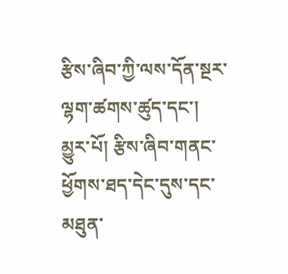རྩིས་ཞིབ་ཀྱི་ལས་དོན་སྔར་ལྷག་ཚགས་ཚུད་དང་། མྱུར་པོ། རྩིས་ཞིབ་གནང་ཕྱོགས་ཐད་དེང་དུས་དང་མཐུན་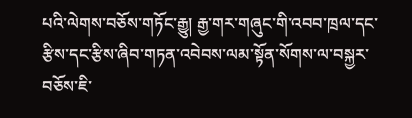པའི་ལེགས་བཅོས་གཏོང་རྒྱུ། རྒྱ་གར་གཞུང་གི་འབབ་ཁྲལ་དང་རྩིས་དང་རྩིས་ཞིབ་གཏན་འབེབས་ལམ་སྟོན་སོགས་ལ་བསྐྱར་བཅོས་ཇི་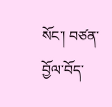སོང་། བཙན་བྱོལ་བོད་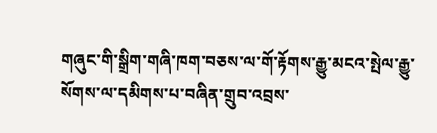གཞུང་གི་སྒྲིག་གཞི་ཁག་བཅས་ལ་གོ་རྟོགས་རྒྱུ་མངའ་སྤེལ་རྒྱུ་སོགས་ལ་དམིགས་པ་བཞིན་གྲུབ་འབྲས་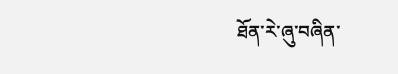ཐོན་རེ་ཞུ་བཞིན་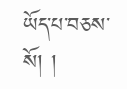ཡོད་པ་བཅས་སོ། །